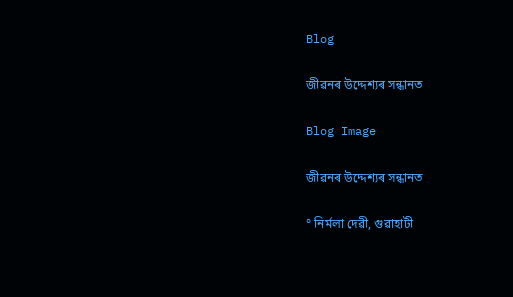Blog

জীৱনৰ উদ্দেশ্যৰ সন্ধানত

Blog Image

জীৱনৰ উদ্দেশ্যৰ সন্ধানত

° নির্মলা দেৱী, গুৱাহাটী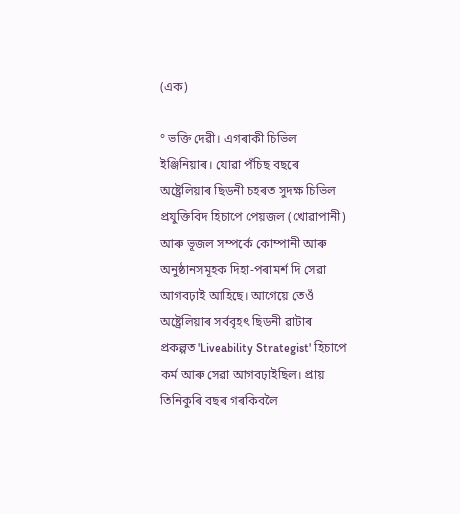(এক)

° ভক্তি দেৱী। এগৰাকী চিভিল ইঞ্জিনিয়াৰ। যোৱা পঁচিছ বছৰে অষ্ট্ৰেলিয়াৰ ছিডনী চহৰত সুদক্ষ চিভিল প্রযুক্তিবিদ হিচাপে পেয়জল (খোৱাপানী) আৰু ভূজল সম্পর্কে কোম্পানী আৰু অনুষ্ঠানসমূহক দিহা-পৰামৰ্শ দি সেৱা আগবঢ়াই আহিছে। আগেয়ে তেওঁ অষ্ট্ৰেলিয়াৰ সৰ্ববৃহৎ ছিডনী ৱাটাৰ প্ৰকল্পত 'Liveability Strategist' হিচাপে কৰ্ম আৰু সেৱা আগবঢ়াইছিল। প্রায় তিনিকুৰি বছৰ গৰকিবলৈ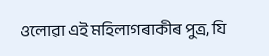ওলোৱা এই মহিলাগৰাকীৰ পুত্ৰ, যি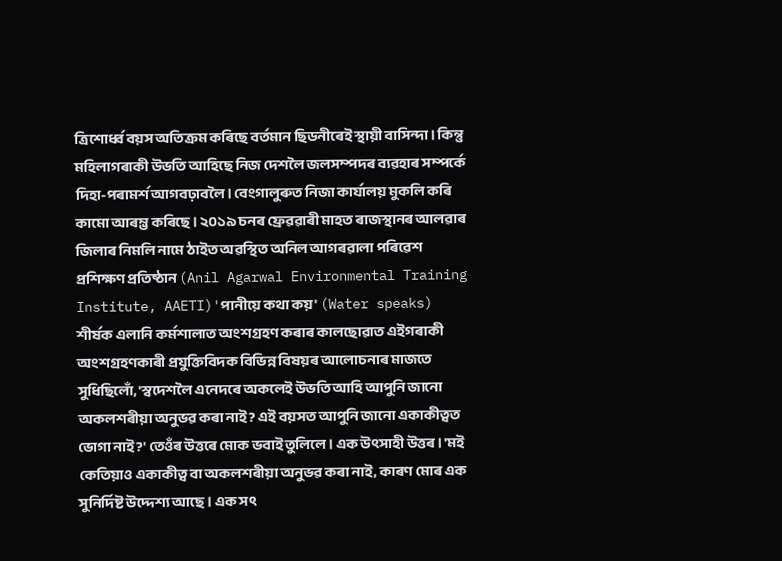ত্রিশোর্ধ্ব বয়স অতিক্ৰম কৰিছে বর্তমান ছিডনীৰেই স্থায়ী বাসিন্দা। কিন্তু মহিলাগৰাকী উভতি আহিছে নিজ দেশলৈ জলসম্পদৰ ব্যৱহাৰ সম্পৰ্কে দিহা-পৰামৰ্শ আগবঢ়াবলৈ। বেংগালুৰুত নিজা কার্যালয় মুকলি কৰি কামো আৰম্ভ কৰিছে। ২০১৯ চনৰ ফ্ৰেৱৱাৰী মাহত ৰাজস্থানৰ আলৱাৰ জিলাৰ নিমলি নামে ঠাইত অৱস্থিত অনিল আগৰৱালা পৰিৱেশ প্রশিক্ষণ প্রতিষ্ঠান (Anil Agarwal Environmental Training Institute, AAETI)'পানীয়ে কথা কয়' (Water speaks) শীর্ষক এলানি কর্মশালাত অংশগ্রহণ কৰাৰ কালছোৱাত এইগৰাকী অংশগ্ৰহণকাৰী প্ৰযুক্তিবিদক বিভিন্ন বিষয়ৰ আলোচনাৰ মাজতে সুধিছিলোঁ, 'স্বদেশলৈ এনেদৰে অকলেই উভতি আহি আপুনি জানো অকলশৰীয়া অনুভৱ কৰা নাই? এই বয়সত আপুনি জানো একাকীত্বত ভোগা নাই ?' তেওঁৰ উত্তৰে মোক ভবাই তুলিলে। এক উৎসাহী উত্তৰ। 'মই কেতিয়াও একাকীত্ব বা অকলশৰীয়া অনুভৱ কৰা নাই, কাৰণ মোৰ এক সুনির্দিষ্ট উদ্দেশ্য আছে। এক সৎ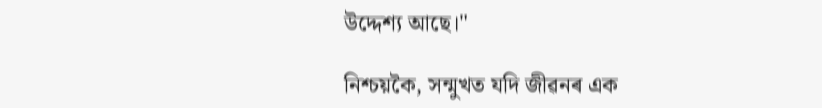উদ্দেশ্য আছে।"

নিশ্চয়কৈ, সন্মুখত যদি জীৱনৰ এক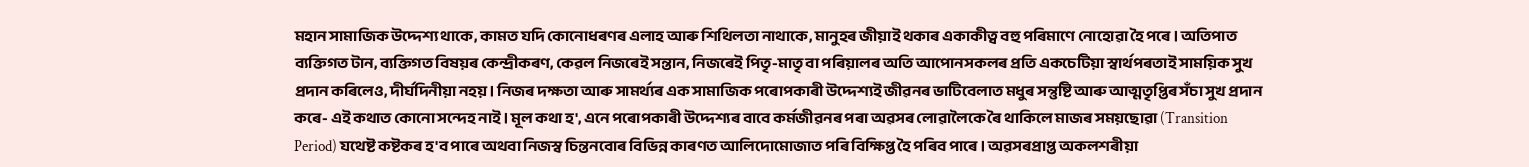মহান সামাজিক উদ্দেশ্য থাকে, কামত যদি কোনোধৰণৰ এলাহ আৰু শিথিলতা নাথাকে, মানুহৰ জীয়াই থকাৰ একাকীত্ব বহু পৰিমাণে নোহোৱা হৈ পৰে। অতিপাত ব্যক্তিগত টান, ব্যক্তিগত বিষয়ৰ কেন্দ্ৰীকৰণ, কেৱল নিজৰেই সন্তান, নিজৰেই পিতৃ-মাতৃ বা পৰিয়ালৰ অতি আপোনসকলৰ প্ৰতি একচেটিয়া স্বাৰ্থপৰতাই সাময়িক সুখ প্রদান কৰিলেও, দীর্ঘদিনীয়া নহয়। নিজৰ দক্ষতা আৰু সামর্থ্যৰ এক সামাজিক পৰোপকাৰী উদ্দেশ্যই জীৱনৰ ভাটিবেলাত মধুৰ সন্তুষ্টি আৰু আত্মতৃপ্তিৰ সঁচা সুখ প্রদান কৰে- এই কথাত কোনো সন্দেহ নাই। মূল কথা হ', এনে পৰোপকাৰী উদ্দেশ্যৰ বাবে কৰ্মজীৱনৰ পৰা অৱসৰ লোৱালৈকে ৰৈ থাকিলে মাজৰ সময়ছোৱা (Transition Period) যথেষ্ট কষ্টকৰ হ'ব পাৰে অথবা নিজস্ব চিন্তনবোৰ বিভিন্ন কাৰণত আলিদোমোজাত পৰি বিক্ষিপ্ত হৈ পৰিব পাৰে। অৱসৰপ্ৰাপ্ত অকলশৰীয়া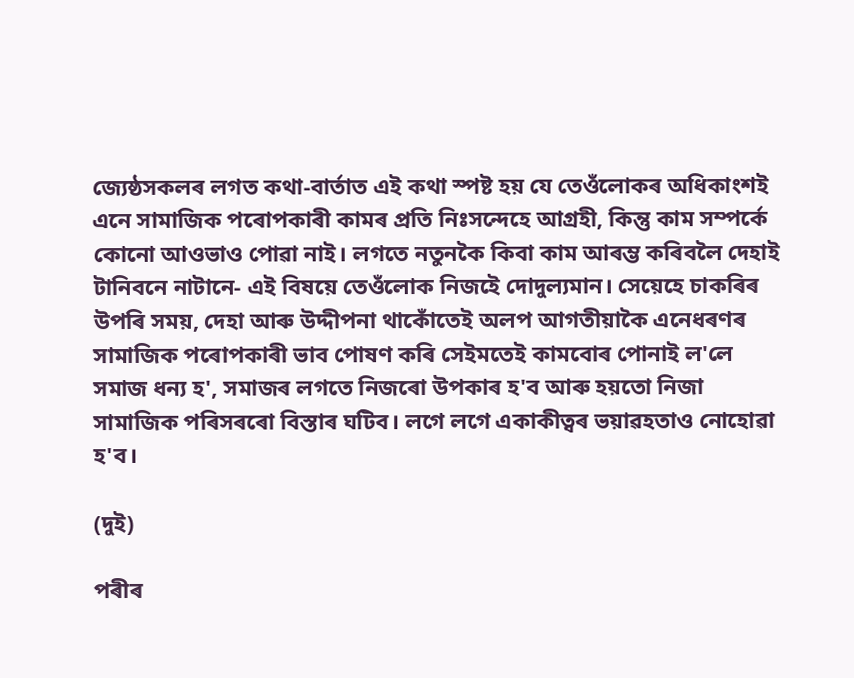জ্যেষ্ঠসকলৰ লগত কথা-বার্তাত এই কথা স্পষ্ট হয় যে তেওঁলোকৰ অধিকাংশই এনে সামাজিক পৰোপকাৰী কামৰ প্ৰতি নিঃসন্দেহে আগ্রহী, কিন্তু কাম সম্পর্কে কোনো আওভাও পোৱা নাই। লগতে নতুনকৈ কিবা কাম আৰম্ভ কৰিবলৈ দেহাই টানিবনে নাটানে- এই বিষয়ে তেওঁলোক নিজইে দোদুল্যমান। সেয়েহে চাকৰিৰ উপৰি সময়, দেহা আৰু উদ্দীপনা থাকোঁতেই অলপ আগতীয়াকৈ এনেধৰণৰ সামাজিক পৰোপকাৰী ভাব পোষণ কৰি সেইমতেই কামবোৰ পোনাই ল'লে সমাজ ধন্য হ', সমাজৰ লগতে নিজৰো উপকাৰ হ'ব আৰু হয়তো নিজা সামাজিক পৰিসৰৰো বিস্তাৰ ঘটিব। লগে লগে একাকীত্বৰ ভয়াৱহতাও নোহোৱা হ'ব।

(দুই)

পৰীৰ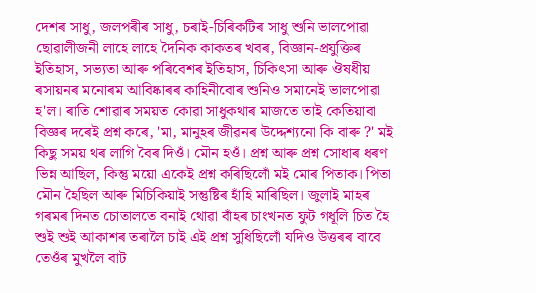দেশৰ সাধু, জলপৰীৰ সাধু, চৰাই-চিৰিকটিৰ সাধু শুনি ভালপোৱা ছোৱালীজনী লাহে লাহে দৈনিক কাকতৰ খবৰ, বিজ্ঞান-প্রযুক্তিৰ ইতিহাস, সভ্যতা আৰু পৰিবেশৰ ইতিহাস, চিকিৎসা আৰু ঔষধীয় ৰসায়নৰ মনোৰম আবিষ্কাৰৰ কাহিনীবোৰ শুনিও সমানেই ভালপোৱা হ'ল। ৰাতি শোৱাৰ সময়ত কোৱা সাধুকথাৰ মাজতে তাই কেতিয়াবা বিজ্ঞৰ দৰেই প্ৰশ্ন কৰে, 'মা, মানুহৰ জীৱনৰ উদ্দেশ্যনো কি বাৰু ?' মই কিছু সময় থৰ লাগি বৈৰ দিওঁ। মৌন হওঁ। প্রশ্ন আৰু প্রশ্ন সোধাৰ ধৰণ ভিন্ন আছিল, কিন্তু ময়ো একেই প্রশ্ন কৰিছিলোঁ মই মোৰ পিতাক। পিতা মৌন হৈছিল আৰু মিচিকিয়াই সন্তুষ্টিৰ হাঁহি মাৰিছিল। জুলাই মাহৰ গৰমৰ দিনত চোতালতে বনাই থোৱা বাঁহৰ চাংখনত ফুট গধূলি চিত হৈ শুই শুই আকাশৰ তৰালৈ চাই এই প্রশ্ন সুধিছিলোঁ যদিও উত্তৰৰ বাবে তেওঁৰ মুখলৈ বাট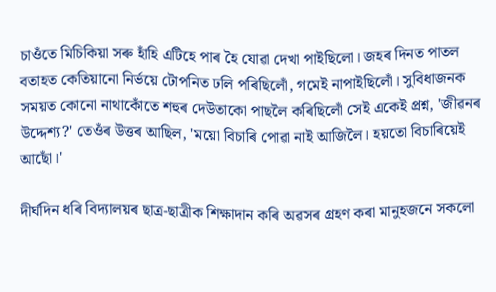চাওঁতে মিচিকিয়া সৰু হাঁহি এটিহে পাৰ হৈ যোৱা দেখা পাইছিলো। জহৰ দিনত পাতল বতাহত কেতিয়ানো নির্ভয়ে টোপনিত ঢলি পৰিছিলোঁ, গমেই নাপাইছিলোঁ। সুবিধাজনক সময়ত কোনো নাথাকোঁতে শহুৰ দেউতাকো পাছলৈ কৰিছিলোঁ সেই একেই প্রশ্ন, 'জীৱনৰ উদ্দেশ্য?' তেওঁৰ উত্তৰ আছিল, 'ময়ো বিচাৰি পোৱা নাই আজিলৈ। হয়তো বিচাৰিয়েই আছোঁ।'

দীর্ঘদিন ধৰি বিদ্যালয়ৰ ছাত্ৰ-ছাত্ৰীক শিক্ষাদান কৰি অৱসৰ গ্ৰহণ কৰা মানুহজনে সকলো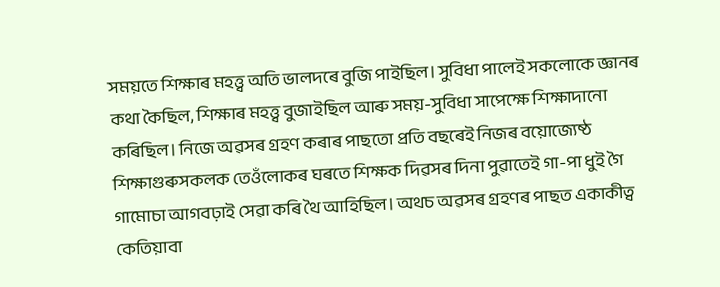সময়তে শিক্ষাৰ মহত্ত্ব অতি ভালদৰে বুজি পাইছিল। সুবিধা পালেই সকলোকে জ্ঞানৰ কথা কৈছিল, শিক্ষাৰ মহত্ত্ব বুজাইছিল আৰু সময়-সুবিধা সাপেক্ষে শিক্ষাদানো কৰিছিল। নিজে অৱসৰ গ্ৰহণ কৰাৰ পাছতো প্ৰতি বছৰেই নিজৰ বয়োজ্যেষ্ঠ শিক্ষাগুৰুসকলক তেওঁলোকৰ ঘৰতে শিক্ষক দিৱসৰ দিনা পুৱাতেই গা-পা ধুই গৈ গামোচা আগবঢ়াই সেৱা কৰি থৈ আহিছিল। অথচ অৱসৰ গ্ৰহণৰ পাছত একাকীত্ব কেতিয়াবা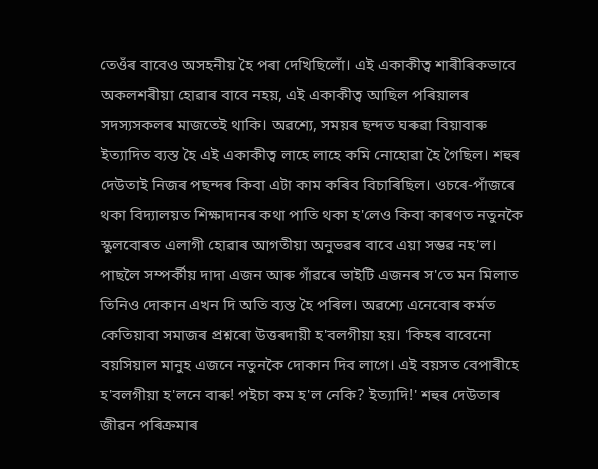তেওঁৰ বাবেও অসহনীয় হৈ পৰা দেখিছিলোঁ। এই একাকীত্ব শাৰীৰিকভাবে অকলশৰীয়া হোৱাৰ বাবে নহয়, এই একাকীত্ব আছিল পৰিয়ালৰ সদস্যসকলৰ মাজতেই থাকি। অৱশ্যে, সময়ৰ ছন্দত ঘৰুৱা বিয়াবাৰু ইত্যাদিত ব্যস্ত হৈ এই একাকীত্ব লাহে লাহে কমি নোহোৱা হৈ গৈছিল। শহুৰ দেউতাই নিজৰ পছন্দৰ কিবা এটা কাম কৰিব বিচাৰিছিল। ওচৰে-পাঁজৰে থকা বিদ্যালয়ত শিক্ষাদানৰ কথা পাতি থকা হ'লেও কিবা কাৰণত নতুনকৈ স্কুলবোৰত এলাগী হোৱাৰ আগতীয়া অনুভৱৰ বাবে এয়া সম্ভৱ নহ'ল। পাছলৈ সম্পর্কীয় দাদা এজন আৰু গাঁৱৰে ভাইটি এজনৰ স'তে মন মিলাত তিনিও দোকান এখন দি অতি ব্যস্ত হৈ পৰিল। অৱশ্যে এনেবোৰ কৰ্মত কেতিয়াবা সমাজৰ প্ৰশ্নৰো উত্তৰদায়ী হ'বলগীয়া হয়। 'কিহৰ বাবেনো বয়সিয়াল মানুহ এজনে নতুনকৈ দোকান দিব লাগে। এই বয়সত বেপাৰীহে হ'বলগীয়া হ'লনে বাৰু! পইচা কম হ'ল নেকি? ইত্যাদি!' শহুৰ দেউতাৰ জীৱন পৰিক্ৰমাৰ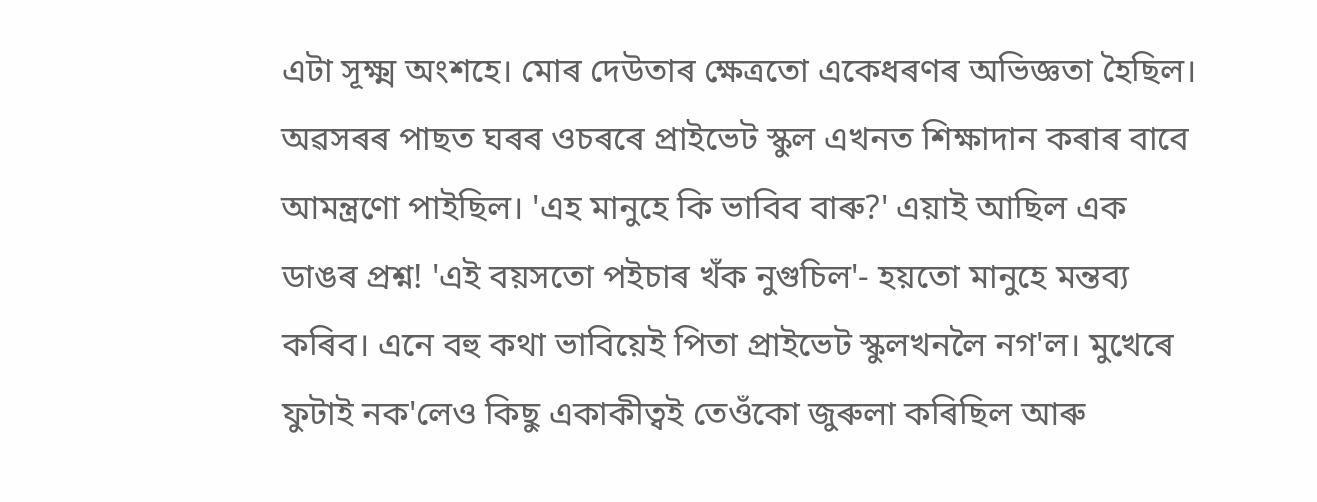এটা সূক্ষ্ম অংশহে। মোৰ দেউতাৰ ক্ষেত্ৰতো একেধৰণৰ অভিজ্ঞতা হৈছিল। অৱসৰৰ পাছত ঘৰৰ ওচৰৰে প্রাইভেট স্কুল এখনত শিক্ষাদান কৰাৰ বাবে আমন্ত্রণো পাইছিল। 'এহ মানুহে কি ভাবিব বাৰু?' এয়াই আছিল এক ডাঙৰ প্রশ্ন! 'এই বয়সতো পইচাৰ খঁক নুগুচিল'- হয়তো মানুহে মন্তব্য কৰিব। এনে বহু কথা ভাবিয়েই পিতা প্রাইভেট স্কুলখনলৈ নগ'ল। মুখেৰে ফুটাই নক'লেও কিছু একাকীত্বই তেওঁকো জুৰুলা কৰিছিল আৰু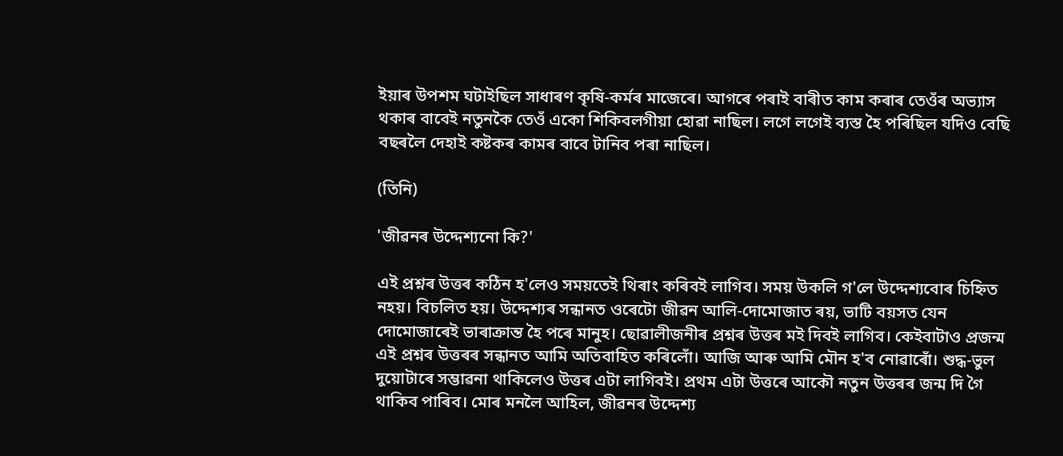ইয়াৰ উপশম ঘটাইছিল সাধাৰণ কৃষি-কৰ্মৰ মাজেৰে। আগৰে পৰাই বাৰীত কাম কৰাৰ তেওঁৰ অভ্যাস থকাৰ বাবেই নতুনকৈ তেওঁ একো শিকিবলগীয়া হোৱা নাছিল। লগে লগেই ব্যস্ত হৈ পৰিছিল যদিও বেছি বছৰলৈ দেহাই কষ্টকৰ কামৰ বাবে টানিব পৰা নাছিল।

(তিনি)

'জীৱনৰ উদ্দেশ্যনো কি?'

এই প্ৰশ্নৰ উত্তৰ কঠিন হ'লেও সময়তেই থিৰাং কৰিবই লাগিব। সময় উকলি গ'লে উদ্দেশ্যবোৰ চিহ্নিত নহয়। বিচলিত হয়। উদ্দেশ্যৰ সন্ধানত ওৰেটো জীৱন আলি-দোমোজাত ৰয়, ভাটি বয়সত যেন দোমোজাৰেই ভাৰাক্ৰান্ত হৈ পৰে মানুহ। ছোৱালীজনীৰ প্ৰশ্নৰ উত্তৰ মই দিবই লাগিব। কেইবাটাও প্রজন্ম এই প্রশ্নৰ উত্তৰৰ সন্ধানত আমি অতিবাহিত কৰিলোঁ। আজি আৰু আমি মৌন হ'ব নোৱাৰোঁ। শুদ্ধ-ভুল দুয়োটাৰে সম্ভাৱনা থাকিলেও উত্তৰ এটা লাগিবই। প্রথম এটা উত্তৰে আকৌ নতুন উত্তৰৰ জন্ম দি গৈ থাকিব পাৰিব। মোৰ মনলৈ আহিল, জীৱনৰ উদ্দেশ্য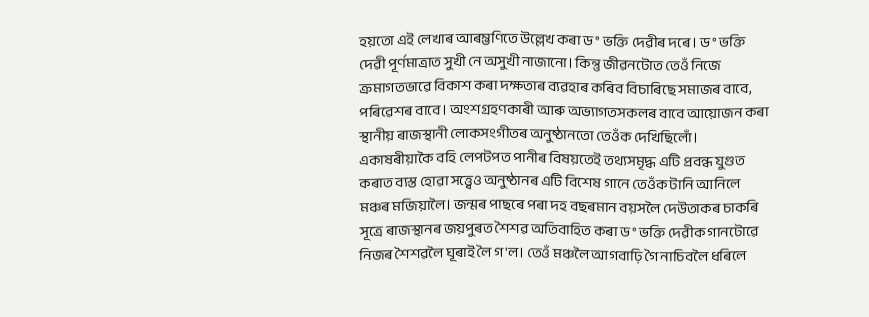হয়তো এই লেখাৰ আৰম্ভণিতে উল্লেখ কৰা ড° ভক্তি দেৱীৰ দৰে। ড° ভক্তি দেৱী পূর্ণমাত্রাত সুখী নে অসুখী নাজানো। কিন্তু জীৱনটোত তেওঁ নিজে ক্রমাগতভাৱে বিকাশ কৰা দক্ষতাৰ ব্যৱহাৰ কৰিব বিচাৰিছে সমাজৰ বাবে, পৰিৱেশৰ বাবে। অংশগ্ৰহণকাৰী আৰু অভ্যাগতসকলৰ বাবে আয়োজন কৰা স্থানীয় ৰাজস্থানী লোকসংগীতৰ অনুষ্ঠানতো তেওঁক দেখিছিলোঁ। একাষৰীয়াকৈ বহি লেপটপত পানীৰ বিষয়তেই তথ্যসমৃদ্ধ এটি প্রবন্ধ যুগুত কৰাত ব্যস্ত হোৱা সত্ত্বেও অনুষ্ঠানৰ এটি বিশেষ গানে তেওঁক টানি আনিলে মঞ্চৰ মজিয়ালৈ। জন্মৰ পাছৰে পৰা দহ বছৰমান বয়সলৈ দেউতাকৰ চাকৰি সূত্ৰে ৰাজস্থানৰ জয়পুৰত শৈশৱ অতিবাহিত কৰা ড° ভক্তি দেৱীক গানটোৱে নিজৰ শৈশৱলৈ ঘূৰাই লৈ গ'ল। তেওঁ মঞ্চলৈ আগবাঢ়ি গৈ নাচিবলৈ ধৰিলে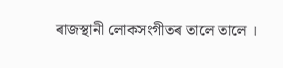ৰাজস্থানী লোকসংগীতৰ তালে তালে ।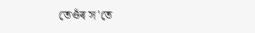তেওঁৰ স'তে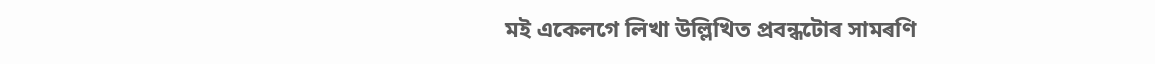মই একেলগে লিখা উল্লিখিত প্ৰবন্ধটোৰ সামৰণি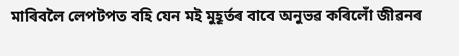মাৰিবলৈ লেপটপত বহি যেন মই মুহূৰ্তৰ বাবে অনুভৱ কৰিলোঁ জীৱনৰ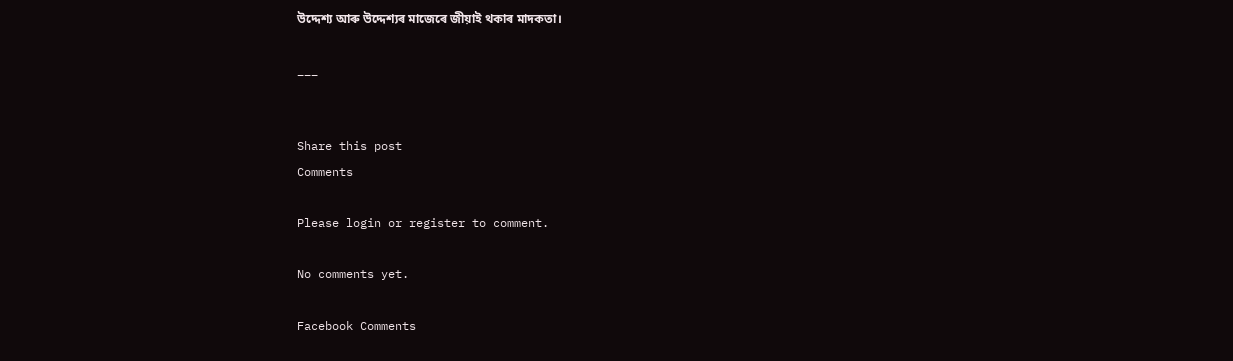উদ্দেশ্য আৰু উদ্দেশ্যৰ মাজেৰে জীয়াই থকাৰ মাদকতা।

___


Share this post
Comments

Please login or register to comment.

No comments yet.

Facebook Comments